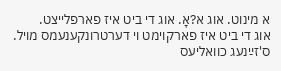א מינוט. אוג א?אָ. אוג די ביט איז פארפלייצט.
אוג די ביט איז פארקוימט וי דערטרונקענעמס מויל. ס'זײַנעג כוואליעס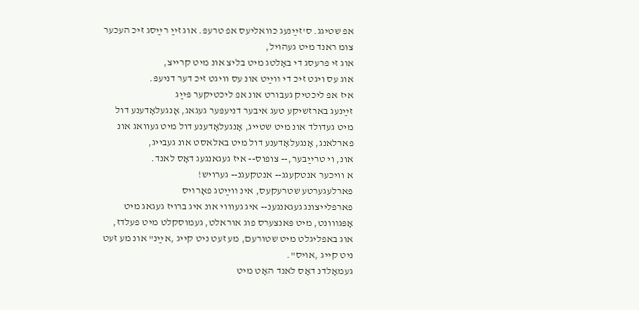אפ שטיגג. ס'זײַנעג כוואליעס אפ טרעפּ. אוג זײַ רײַסג זיכ העכער צומ ראנד מיט געהויל,
אוג זי פרעסג די באָלטג מיט בליצ אונ מיט קרייצ,
אוג עס ויגט זיכ די װײַט אונ עס וויגט זיכ דער דניעפּ.
איז אפ ליכטיק געבורט אונ אפ ליכטיקער פּײַג
זײַנעג בארזשיקע טעג איבער דניעפּער געגאג, אָנגעלאָדענע דול מיט געדולד אונ מיט שטייג, אָנגעלאָדענע דול מיט געוואג אונ פארלאנג, אָנגעלאָדענע דול מיט באלאסט אונ געבייג,
אונ, וי טרײַבער,-- צופוס-- איז געגאנגעג דאָס לאנד.
א וויכער אנטקעגג-- אנטקעגנ-- גערויש!
פארלעגערטע שטרעקעס, אינ װײַטג פאָרױס
פארפלייצונג געגאנגענ-- איג געוווי אונ איג ברויז געגאג מיט אָפּגװונט, מיט פּאנצערס פוג אוראלט, געמוסקלט מיט פעלדז, אוג באפליגלט מיט שטורעם, מע זעט ניט קייג ,אײַנ" אונ מע זעט ניט קייג ,אויס".
געמאָלדנ דאָס לאנד האָט מיט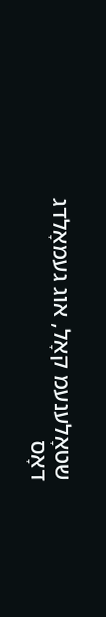שטאָלענעמ קאָל, אוג געמאָלדג דאָס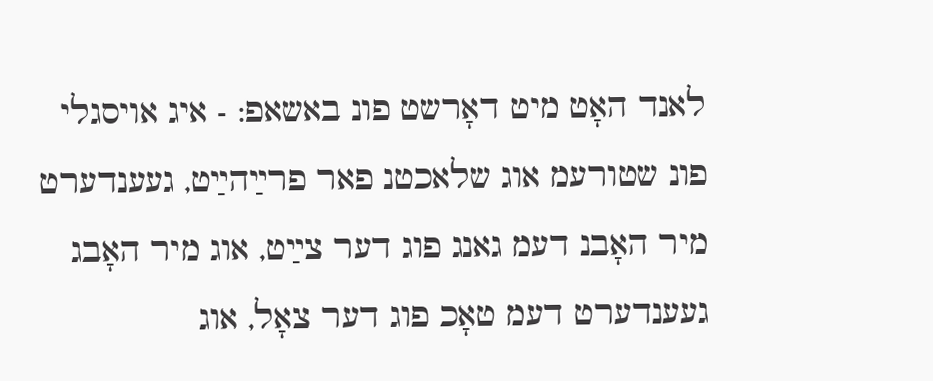לאנד האָט מיט דאָרשט פונ באשאפ: - איג אויסגלי פונ שטורעמ אוג שלאכטנ פאר פרײַהײַט, געענדערט מיר האָבנ דעמ גאנג פוג דער צײַט, אוג מיר האָבג געענדערט דעמ טאָכ פוג דער צאָל, אוג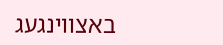באצווינגעג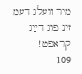מיר װעלג דעמ זינ פוג דײַג קראפט!
109